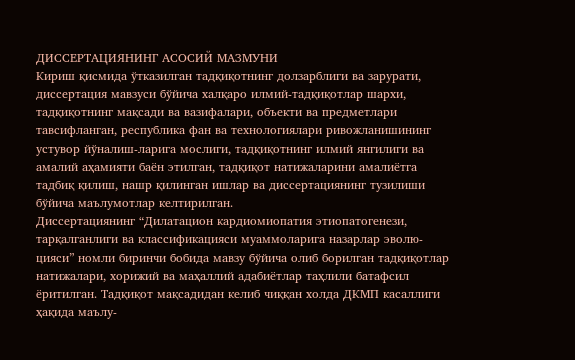ДИССЕРТАЦИЯНИНГ АСОСИЙ МАЗМУНИ
Кириш қисмида ўтказилган тадқиқотнинг долзарблиги ва зарурати, диссертация мавзуси бўйича халқаро илмий-тадқиқотлар шархи, тадқиқотнинг мақсади ва вазифалари, объекти ва предметлари тавсифланган, республика фан ва технологиялари ривожланишининг устувор йўналиш-ларига мослиги, тадқиқотнинг илмий янгилиги ва амалий аҳамияти баён этилган, тадқиқот натижаларини амалиётга тадбиқ қилиш, нашр қилинган ишлар ва диссертациянинг тузилиши бўйича маълумотлар келтирилган.
Диссертациянинг “Дилатацион кардиомиопатия этиопатогенези, тарқалганлиги ва классификацияси муаммоларига назарлар эволю-цияси” номли биринчи бобида мавзу бўйича олиб борилган тадқиқотлар натижалари, хорижий ва маҳаллий адабиётлар таҳлили батафсил ёритилган. Тадқиқот мақсадидан келиб чиққан холда ДКМП касаллиги ҳақида маълу-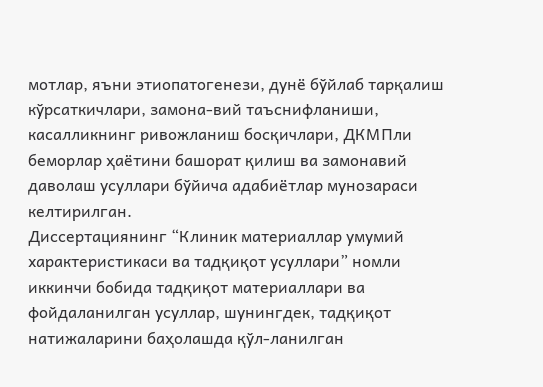мотлар, яъни этиопатогенези, дунё бўйлаб тарқалиш кўрсаткичлари, замона-вий таъснифланиши, касалликнинг ривожланиш босқичлари, ДКМПли беморлар ҳаётини башорат қилиш ва замонавий даволаш усуллари бўйича адабиётлар мунозараси келтирилган.
Диссертациянинг “Клиник материаллар умумий характеристикаси ва тадқиқот усуллари” номли иккинчи бобида тадқиқот материаллари ва фойдаланилган усуллар, шунингдек, тадқиқот натижаларини баҳолашда қўл-ланилган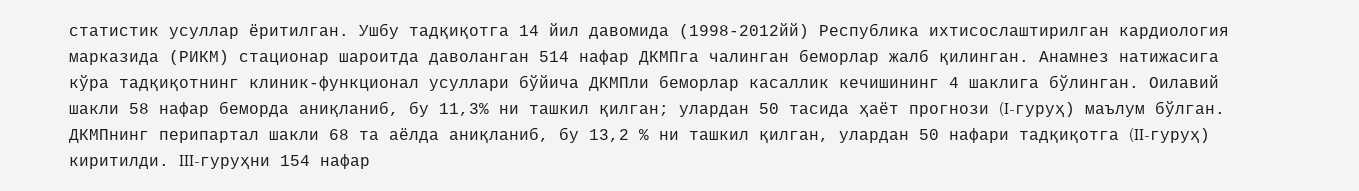статистик усуллар ёритилган. Ушбу тадқиқотга 14 йил давомида (1998-2012йй) Республика ихтисослаштирилган кардиология марказида (РИКМ) стационар шароитда даволанган 514 нафар ДКМПга чалинган беморлар жалб қилинган. Анамнез натижасига кўра тадқиқотнинг клиник-функционал усуллари бўйича ДКМПли беморлар касаллик кечишининг 4 шаклига бўлинган. Оилавий шакли 58 нафар беморда аниқланиб, бу 11,3% ни ташкил қилган; улардан 50 тасида ҳаёт прогнози (I-гуруҳ) маълум бўлган. ДКМПнинг перипартал шакли 68 та аёлда аниқланиб, бу 13,2 % ни ташкил қилган, улардан 50 нафари тадқиқотга (II-гуруҳ) киритилди. III-гуруҳни 154 нафар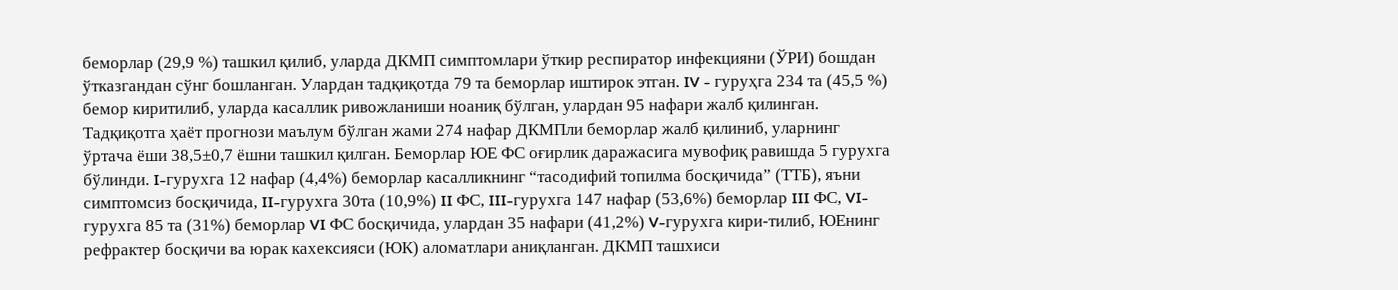беморлар (29,9 %) ташкил қилиб, уларда ДКМП симптомлари ўткир респиратор инфекцияни (ЎРИ) бошдан ўтказгандан сўнг бошланган. Улардан тадқиқотда 79 та беморлар иштирок этган. IV - гуруҳга 234 та (45,5 %) бемор киритилиб, уларда касаллик ривожланиши ноаниқ бўлган, улардан 95 нафари жалб қилинган. Тадқиқотга ҳаёт прогнози маълум бўлган жами 274 нафар ДКМПли беморлар жалб қилиниб, уларнинг ўртача ёши 38,5±0,7 ёшни ташкил қилган. Беморлар ЮЕ ФС оғирлик даражасига мувофиқ равишда 5 гурухга бўлинди. I-гурухга 12 нафар (4,4%) беморлар касалликнинг “тасодифий топилма босқичида” (ТТБ), яъни симптомсиз босқичида, II-гурухга 30та (10,9%) II ФС, III-гурухга 147 нафар (53,6%) беморлар III ФС, VI-гурухга 85 та (31%) беморлар VI ФС босқичида, улардан 35 нафари (41,2%) V-гурухга кири-тилиб, ЮЕнинг рефрактер босқичи ва юрак кахексияси (ЮК) аломатлари аниқланган. ДКМП ташхиси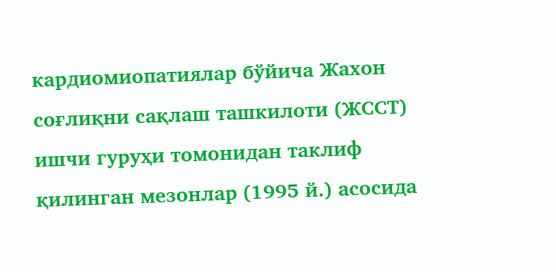кардиомиопатиялар бўйича Жахон соғлиқни сақлаш ташкилоти (ЖССТ) ишчи гуруҳи томонидан таклиф қилинган мезонлар (1995 й.) асосида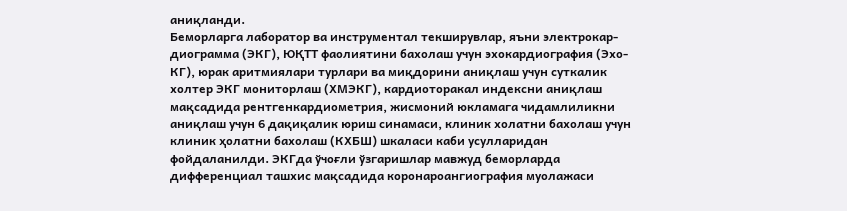аниқланди.
Беморларга лаборатор ва инструментал текширувлар, яъни электрокар-диограмма (ЭКГ), ЮҚТТ фаолиятини бахолаш учун эхокардиография (Эхо-КГ), юрак аритмиялари турлари ва миқдорини аниқлаш учун суткалик холтер ЭКГ мониторлаш (ХМЭКГ), кардиоторакал индексни аниқлаш мақсадида рентгенкардиометрия, жисмоний юкламага чидамлиликни аниқлаш учун 6 дақиқалик юриш синамаси, клиник холатни бахолаш учун клиник ҳолатни бахолаш (КХБШ) шкаласи каби усулларидан фойдаланилди. ЭКГда ўчоғли ўзгаришлар мавжуд беморларда дифференциал ташхис мақсадида коронароангиография муолажаси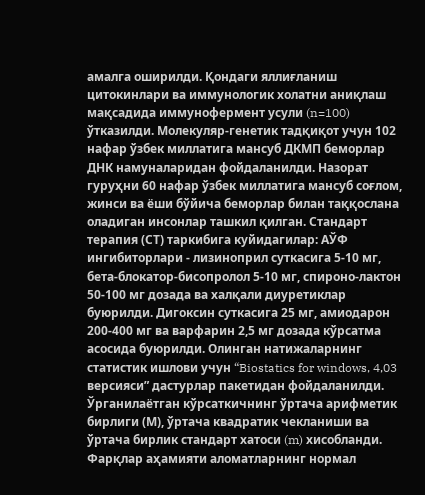амалга оширилди. Қондаги яллиғланиш цитокинлари ва иммунологик холатни аниқлаш мақсадида иммунофермент усули (n=100) ўтказилди. Молекуляр-генетик тадқиқот учун 102 нафар ўзбек миллатига мансуб ДКМП беморлар ДНК намуналаридан фойдаланилди. Назорат гуруҳни 60 нафар ўзбек миллатига мансуб соғлом, жинси ва ёши бўйича беморлар билан таққослана оладиган инсонлар ташкил қилган. Стандарт терапия (СТ) таркибига куйидагилар: АЎФ ингибиторлари - лизиноприл суткасига 5-10 мг, бета-блокатор-бисопролол 5-10 мг, спироно-лактон 50-100 мг дозада ва халқали диуретиклар буюрилди. Дигоксин суткасига 25 мг, амиодарон 200-400 мг ва варфарин 2,5 мг дозада кўрсатма асосида буюрилди. Олинган натижаларнинг статистик ишлови учун “Biostatics for windows, 4,03 версияси” дастурлар пакетидан фойдаланилди. Ўрганилаётган кўрсаткичнинг ўртача арифметик бирлиги (М), ўртача квадратик чекланиши ва ўртача бирлик стандарт хатоси (m) хисобланди. Фарқлар аҳамияти аломатларнинг нормал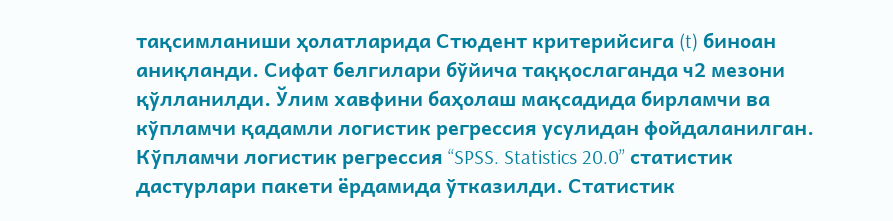тақсимланиши ҳолатларида Стюдент критерийсига (t) биноан аниқланди. Сифат белгилари бўйича таққослаганда ч2 мезони қўлланилди. Ўлим хавфини баҳолаш мақсадида бирламчи ва кўпламчи қадамли логистик регрессия усулидан фойдаланилган. Кўпламчи логистик регрессия “SPSS. Statistics 20.0” статистик дастурлари пакети ёрдамида ўтказилди. Статистик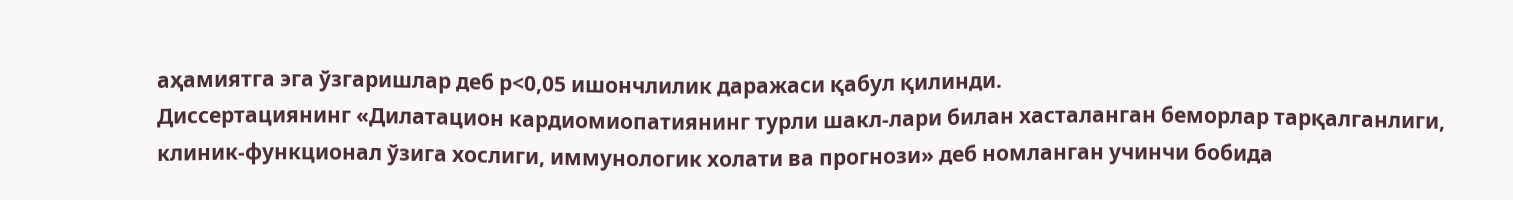аҳамиятга эга ўзгаришлар деб р<0,05 ишончлилик даражаси қабул қилинди.
Диссертациянинг «Дилатацион кардиомиопатиянинг турли шакл-лари билан хасталанган беморлар тарқалганлиги, клиник-функционал ўзига хослиги, иммунологик холати ва прогнози» деб номланган учинчи бобида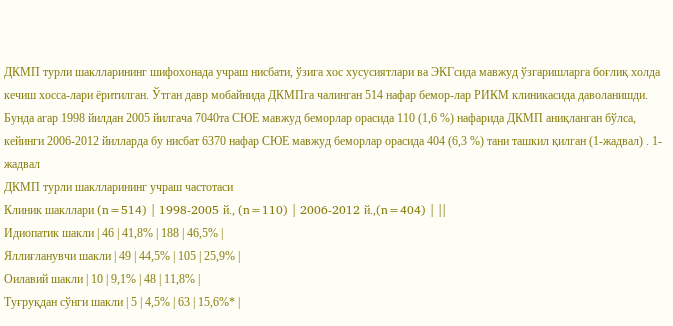ДКМП турли шаклларининг шифохонада учраш нисбати, ўзига хос хусусиятлари ва ЭКГсида мавжуд ўзгаришларга боғлиқ холда кечиш хосса-лари ёритилган. Ўтган давр мобайнида ДКМПга чалинган 514 нафар бемор-лар РИКМ клиникасида даволанишди. Бунда агар 1998 йилдан 2005 йилгача 7040та СЮЕ мавжуд беморлар орасида 110 (1,6 %) нафарида ДКМП аниқланган бўлса, кейинги 2006-2012 йилларда бу нисбат 6370 нафар СЮЕ мавжуд беморлар орасида 404 (6,3 %) тани ташкил қилган (1-жадвал) . 1-жадвал
ДКМП турли шаклларининг учраш частотаси
Клиник шакллари (n=514) | 1998-2005 й., (n=110) | 2006-2012 й.,(n=404) | ||
Идиопатик шакли | 46 | 41,8% | 188 | 46,5% |
Яллиғланувчи шакли | 49 | 44,5% | 105 | 25,9% |
Оилавий шакли | 10 | 9,1% | 48 | 11,8% |
Туғруқдан сўнги шакли | 5 | 4,5% | 63 | 15,6%* |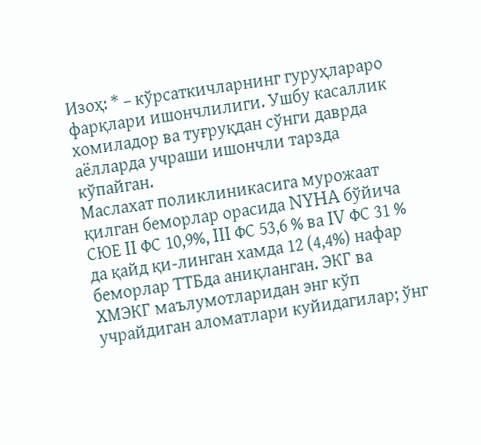Изоҳ: * – кўрсаткичларнинг гуруҳлараро фарқлари ишончлилиги. Ушбу касаллик хомиладор ва туғруқдан сўнги даврда аёлларда учраши ишончли тарзда кўпайган.
Маслахат поликлиникасига мурожаат қилган беморлар орасида NYHA бўйича СЮЕ II ФС 10,9%, III ФС 53,6 % ва IV ФС 31 % да қайд қи-линган хамда 12 (4,4%) нафар беморлар ТТБда аниқланган. ЭКГ ва ХМЭКГ маълумотларидан энг кўп учрайдиган аломатлари куйидагилар; ўнг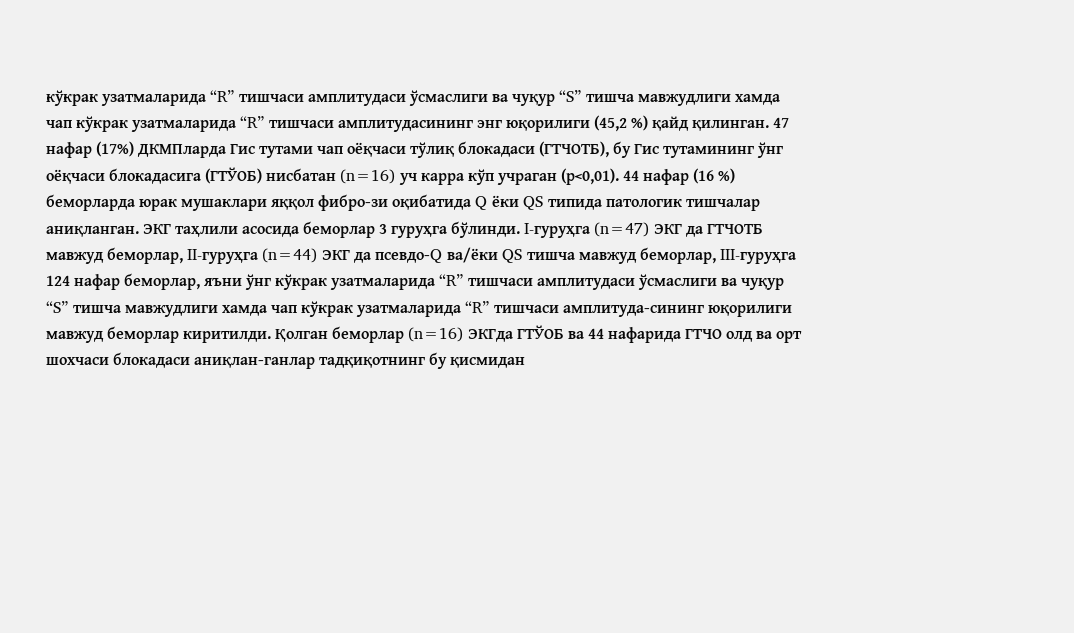кўкрак узатмаларида “R” тишчаси амплитудаси ўсмаслиги ва чуқур “S” тишча мавжудлиги хамда чап кўкрак узатмаларида “R” тишчаси амплитудасининг энг юқорилиги (45,2 %) қайд қилинган. 47 нафар (17%) ДКМПларда Гис тутами чап оёқчаси тўлиқ блокадаси (ГТЧОТБ), бу Гис тутамининг ўнг оёқчаси блокадасига (ГТЎОБ) нисбатан (n=16) уч карра кўп учраган (р<0,01). 44 нафар (16 %) беморларда юрак мушаклари яққол фибро-зи оқибатида Q ёки QS типида патологик тишчалар аниқланган. ЭКГ таҳлили асосида беморлар 3 гуруҳга бўлинди. I-гуруҳга (n=47) ЭКГ да ГТЧОТБ мавжуд беморлар, II-гуруҳга (n=44) ЭКГ да псевдо-Q ва/ёки QS тишча мавжуд беморлар, III-гуруҳга 124 нафар беморлар, яъни ўнг кўкрак узатмаларида “R” тишчаси амплитудаси ўсмаслиги ва чуқур “S” тишча мавжудлиги хамда чап кўкрак узатмаларида “R” тишчаси амплитуда-сининг юқорилиги мавжуд беморлар киритилди. Қолган беморлар (n=16) ЭКГда ГТЎОБ ва 44 нафарида ГТЧО олд ва орт шохчаси блокадаси аниқлан-ганлар тадқиқотнинг бу қисмидан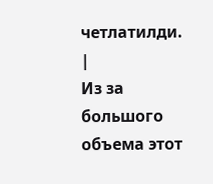четлатилди.
|
Из за большого объема этот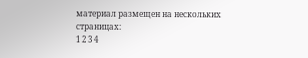материал размещен на нескольких страницах:
1 2 3 4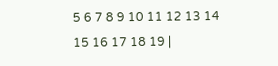5 6 7 8 9 10 11 12 13 14 15 16 17 18 19 |